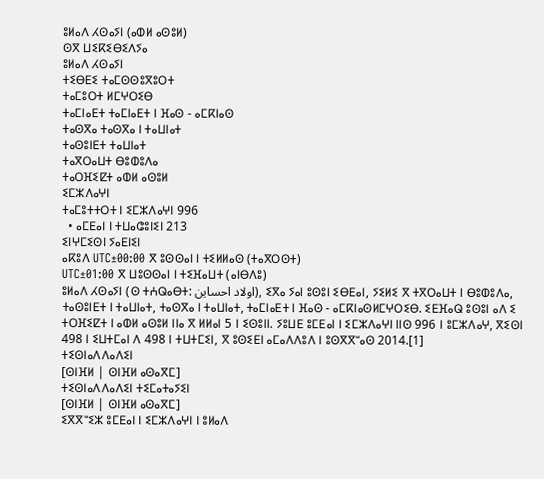ⵓⵍⴰⴷ ⵃⵙⴰⵢⵏ (ⴰⵀⵍ ⴰⵙⵓⵍ)
ⵙⴳ ⵡⵉⴽⵉⴱⵉⴷⵢⴰ
ⵓⵍⴰⴷ ⵃⵙⴰⵢⵏ
ⵜⵉⴱⴹⵉ ⵜⴰⵎⵙⵙⵓⴳⵓⵔⵜ
ⵜⴰⵎⵓⵔⵜ ⵍⵎⵖⵔⵉⴱ
ⵜⴰⵎⵏⴰⴹⵜ ⵜⴰⵎⵏⴰⴹⵜ ⵏ ⴼⴰⵙ - ⴰⵎⴽⵏⴰⵙ
ⵜⴰⵙⴳⴰ ⵜⴰⵙⴳⴰ ⵏ ⵜⴰⵡⵏⴰⵜ
ⵜⴰⵙⵓⵏⴹⵜ ⵜⴰⵡⵏⴰⵜ
ⵜⴰⴳⵔⴰⵡⵜ ⴱⵓⵀⵓⴷⴰ
ⵜⴰⵔⴼⵉⵇⵜ ⴰⵀⵍ ⴰⵙⵓⵍ
ⵉⵎⵣⴷⴰⵖⵏ
ⵜⴰⵎⵓⵜⵜⵔⵜ ⵏ ⵉⵎⵣⴷⴰⵖⵏ 996
  • ⴰⵎⴹⴰⵏ ⵏ ⵜⵡⴰⵛⵓⵏⵉⵏ 213
ⵉⵏⵖⵎⵉⵙⵏ ⵢⴰⴹⵏⵉⵏ
ⴰⴽⵓⴷ UTC±00:00 ⴳ ⵓⵙⵙⴰⵏ ⵏ ⵜⵉⵍⵍⴰⵙ (ⵜⴰⴳⵔⵙⵜ)
UTC±01:00 ⴳ ⵡⵓⵙⵙⴰⵏ ⵏ ⵜⵉⴼⴰⵡⵜ (ⴰⵏⴱⴷⵓ)
ⵓⵍⴰⴷ ⵃⵙⴰⵢⵏ (ⵙ ⵜⵄⵕⴰⴱⵜ: اولاد احساين), ⵉⴳⴰ ⵢⴰⵏ ⵓⵙⵓⵏ ⵉⴱⴹⴰⵏ, ⵢⵉⵍⵉ ⴳ ⵜⴳⵔⴰⵡⵜ ⵏ ⴱⵓⵀⵓⴷⴰ, ⵜⴰⵙⵓⵏⴹⵜ ⵏ ⵜⴰⵡⵏⴰⵜ, ⵜⴰⵙⴳⴰ ⵏ ⵜⴰⵡⵏⴰⵜ, ⵜⴰⵎⵏⴰⴹⵜ ⵏ ⴼⴰⵙ - ⴰⵎⴽⵏⴰⵙⵍⵎⵖⵔⵉⴱ. ⵉⴹⴼⴰⵕ ⵓⵙⵓⵏ ⴰⴷ ⵉ ⵜⵔⴼⵉⵇⵜ ⵏ ⴰⵀⵍ ⴰⵙⵓⵍ ⵏⵏⴰ ⴳ ⵍⵍⴰⵏ 5 ⵏ ⵉⵙⵓⵏⵏ. ⵢⵓⵡⴹ ⵓⵎⴹⴰⵏ ⵏ ⵉⵎⵣⴷⴰⵖⵏ ⵏⵏⵙ 996 ⵏ ⵓⵎⵣⴷⴰⵖ, ⴳⵉⵙⵏ 498 ⵏ ⵉⵡⵜⵎⴰⵏ ⴷ 498 ⵏ ⵜⵡⵜⵎⵉⵏ, ⴳ ⵓⵙⵉⴹⵏ ⴰⵎⴰⴷⴷⵓⴷ ⵏ ⵓⵙⴳⴳⵯⴰⵙ 2014.[1]
ⵜⵉⵙⵏⴰⴷⴷⴰⴷⵉⵏ
[ⵙⵏⴼⵍ | ⵙⵏⴼⵍ ⴰⵙⴰⴳⵎ]
ⵜⵉⵙⵏⴰⴷⴷⴰⴷⵉⵏ ⵜⵉⵎⴰⵜⴰⵢⵉⵏ
[ⵙⵏⴼⵍ | ⵙⵏⴼⵍ ⴰⵙⴰⴳⵎ]
ⵉⴳⴳⵯⵉⵣ ⵓⵎⴹⴰⵏ ⵏ ⵉⵎⵣⴷⴰⵖⵏ ⵏ ⵓⵍⴰⴷ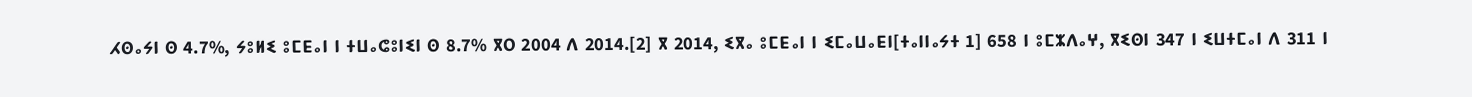ⵃⵙⴰⵢⵏ ⵙ 4.7%, ⵢⵓⵍⵉ ⵓⵎⴹⴰⵏ ⵏ ⵜⵡⴰⵛⵓⵏⵉⵏ ⵙ 8.7% ⴳⵔ 2004 ⴷ 2014.[2] ⴳ 2014, ⵉⴳⴰ ⵓⵎⴹⴰⵏ ⵏ ⵉⵎⴰⵡⴰⴹⵏ[ⵜⴰⵏⵏⴰⵢⵜ 1] 658 ⵏ ⵓⵎⵣⴷⴰⵖ, ⴳⵉⵙⵏ 347 ⵏ ⵉⵡⵜⵎⴰⵏ ⴷ 311 ⵏ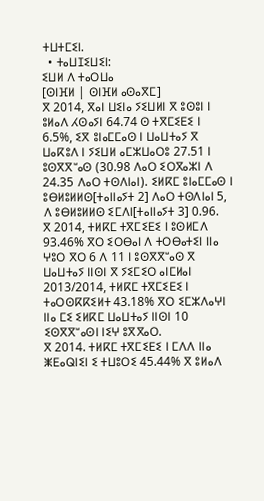ⵜⵡⵜⵎⵉⵏ.
  • ⵜⴰⵡⵊⵉⵡⵉⵏ:
ⵉⵡⵍ ⴷ ⵜⴰⵔⵡⴰ
[ⵙⵏⴼⵍ | ⵙⵏⴼⵍ ⴰⵙⴰⴳⵎ]
ⴳ 2014, ⴳⴰⵏ ⵡⵉⵏⴰ ⵢⵉⵡⵍⵏ ⴳ ⵓⵙⵓⵏ ⵏ ⵓⵍⴰⴷ ⵃⵙⴰⵢⵏ 64.74 ⵙ ⵜⴳⵎⵉⴹⵉ ⵏ 6.5%, ⵉⴳ ⵓⵏⴰⵎⵎⴰⵙ ⵏ ⵡⴰⵡⵜⴰⵢ ⴳ ⵡⴰⴽⵓⴷ ⵏ ⵢⵉⵡⵍ ⴰⵎⵣⵡⴰⵔⵓ 27.51 ⵏ ⵓⵙⴳⴳⵯⴰⵙ (30.98 ⴷⴰⵔ ⵉⵔⴳⴰⵣⵏ ⴷ 24.35 ⴷⴰⵔ ⵜⵙⴷⵏⴰⵏ). ⵉⵍⴽⵎ ⵓⵏⴰⵎⵎⴰⵙ ⵏ ⵓⴱⵍⵓⵍⵍⵙ[ⵜⴰⵏⵏⴰⵢⵜ 2] ⴷⴰⵔ ⵜⵙⴷⵏⴰⵏ 5, ⴷ ⵓⴱⵍⵓⵍⵍⵙ ⵉⵎⴷⵏ[ⵜⴰⵏⵏⴰⵢⵜ 3] 0.96.
ⴳ 2014, ⵜⵍⴽⵎ ⵜⴳⵎⵉⴹⵉ ⵏ ⵓⵙⵍⵎⴷ 93.46% ⴳⵔ ⵉⵔⴱⴰⵏ ⴷ ⵜⵔⴱⴰⵜⵉⵏ ⵏⵏⴰ ⵖⵓⵔ ⴳⵔ 6 ⴷ 11 ⵏ ⵓⵙⴳⴳⵯⴰⵙ ⴳ ⵡⴰⵡⵜⴰⵢ ⵏⵏⵙⵏ ⴳ ⵢⵉⵎⵉⵔ ⴰⵏⵎⵍⴰⵏ 2013/2014, ⵜⵍⴽⵎ ⵜⴳⵎⵉⴹⵉ ⵏ ⵜⴰⵔⵙⴽⴽⵉⵍⵜ 43.18% ⴳⵔ ⵉⵎⵣⴷⴰⵖⵏ ⵏⵏⴰ ⵎⵉ ⵉⵍⴽⵎ ⵡⴰⵡⵜⴰⵢ ⵏⵏⵙⵏ 10 ⵉⵙⴳⴳⵯⴰⵙⵏ ⵏⵉⵖ ⵓⴳⴳⴰⵔ.
ⴳ 2014. ⵜⵍⴽⵎ ⵜⴳⵎⵉⴹⵉ ⵏ ⵎⴷⴷ ⵏⵏⴰ ⵥⴹⴰⵕⵏⵉⵏ ⵉ ⵜⵡⵓⵔⵉ 45.44% ⴳ ⵓⵍⴰⴷ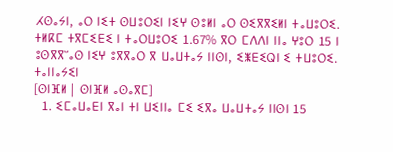ⵃⵙⴰⵢⵏ, ⴰⵔ ⵏⵉⵜ ⵙⵡⵓⵔⵉⵏ ⵏⵉⵖ ⵙⵓⵍⵏ ⴰⵔ ⵙⵉⴳⴳⵉⵍⵏ ⵜⴰⵡⵓⵔⵉ. ⵜⵍⴽⵎ ⵜⴳⵎⵉⴹⵉ ⵏ ⵜⴰⵔⵡⵓⵔⵉ 1.67% ⴳⵔ ⵎⴷⴷⵏ ⵏⵏⴰ ⵖⵓⵔ 15 ⵏ ⵓⵙⴳⴳⵯⴰⵙ ⵏⵉⵖ ⵓⴳⴳⴰⵔ ⴳ ⵡⴰⵡⵜⴰⵢ ⵏⵏⵙⵏ, ⵉⵥⴹⵉⵕⵏ ⵉ ⵜⵡⵓⵔⵉ.
ⵜⴰⵏⵏⴰⵢⵉⵏ
[ⵙⵏⴼⵍ | ⵙⵏⴼⵍ ⴰⵙⴰⴳⵎ]
  1. ⵉⵎⴰⵡⴰⴹⵏ ⴳⴰⵏ ⵜⵏ ⵡⵉⵏⵏⴰ ⵎⵉ ⵉⴳⴰ ⵡⴰⵡⵜⴰⵢ ⵏⵏⵙⵏ 15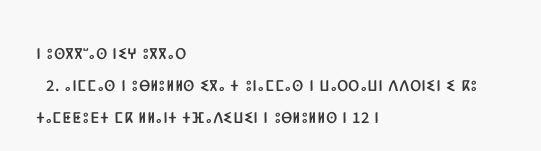ⵏ ⵓⵙⴳⴳⵯⴰⵙ ⵏⵉⵖ ⵓⴳⴳⴰⵔ
  2. ⴰⵏⵎⵎⴰⵙ ⵏ ⵓⴱⵍⵓⵍⵍⵙ ⵉⴳⴰ ⵜ ⵓⵏⴰⵎⵎⴰⵙ ⵏ ⵡⴰⵔⵔⴰⵡⵏ ⴷⴷⵔⵏⵉⵏ ⵉ ⴽⵓ ⵜⴰⵎⵟⵟⵓⴹⵜ ⵎⴽ ⵍⵍⴰⵏⵜ ⵜⴼⴰⴷⵉⵡⵉⵏ ⵏ ⵓⴱⵍⵓⵍⵍⵙ ⵏ 12 ⵏ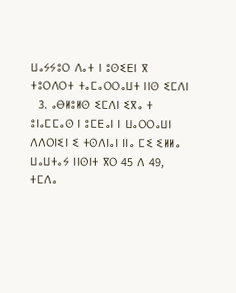ⵡⴰⵢⵢⵓⵔ ⴷⴰⵜ ⵏ ⵓⵙⵉⴹⵏ ⴳ ⵜⵓⵔⴷⵔⵜ ⵜⴰⵎⴰⵔⵔⴰⵡⵜ ⵏⵏⵙ ⵉⵎⴷⵏ
  3. ⴰⴱⵍⵓⵍⵙ ⵉⵎⴷⵏ ⵉⴳⴰ ⵜ ⵓⵏⴰⵎⵎⴰⵙ ⵏ ⵓⵎⴹⴰⵏ ⵏ ⵡⴰⵔⵔⴰⵡⵏ ⴷⴷⵔⵏⵉⵏ ⵉ ⵜⵙⴷⵏⴰⵏ ⵏⵏⴰ ⵎⵉ ⵉⵍⵍⴰ ⵡⴰⵡⵜⴰⵢ ⵏⵏⵙⵏⵜ ⴳⵔ 45 ⴷ 49, ⵜⵎⴷⴰ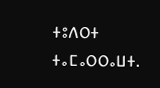ⵜⵓⴷⵔⵜ ⵜⴰⵎⴰⵔⵔⴰⵡⵜ.